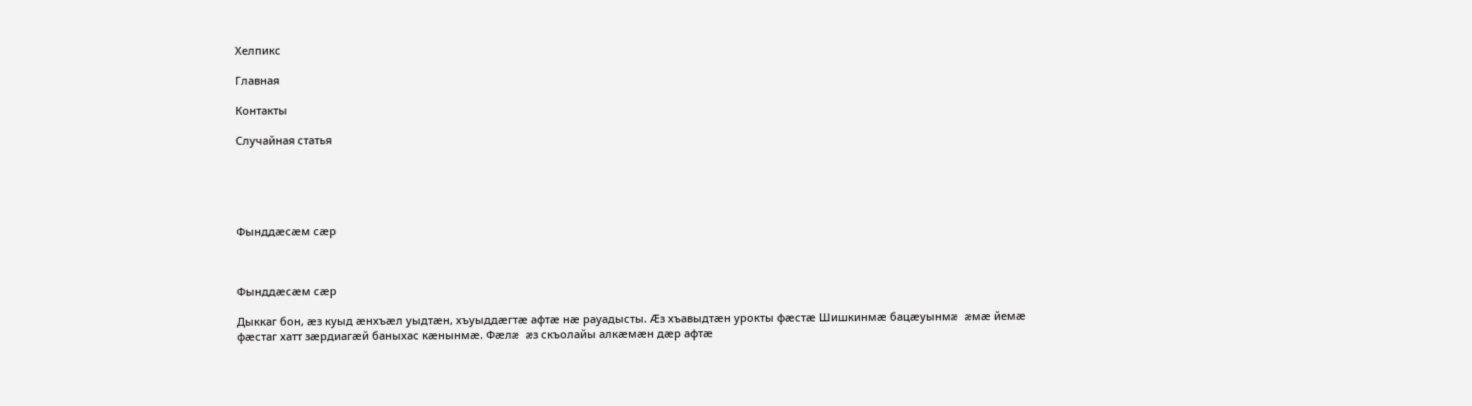Хелпикс

Главная

Контакты

Случайная статья





Фынддæсæм сæр



Фынддæсæм сæр

Дыккаг бон, æз куыд æнхъæл уыдтæн, хъуыддæгтæ афтæ нæ рауадысты. Æз хъавыдтæн урокты фæстæ Шишкинмæ бацæуынмæ æмæ йемæ фæстаг хатт зæрдиагæй баныхас кæнынмæ. Фæлæ æз скъолайы алкæмæн дæр афтæ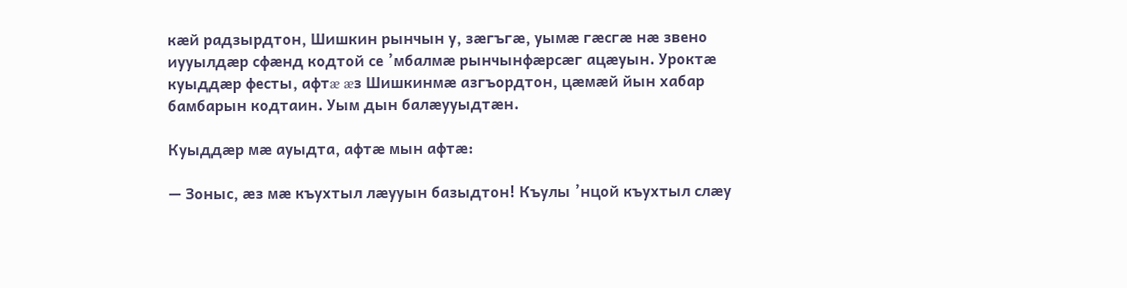кæй радзырдтон, Шишкин рынчын у, зæгъгæ, уымæ гæсгæ нæ звено иууылдæр сфæнд кодтой се ’мбалмæ рынчынфæрсæг ацæуын. Уроктæ куыддæр фесты, афтæ æз Шишкинмæ азгъордтон, цæмæй йын хабар бамбарын кодтаин. Уым дын балæууыдтæн.

Куыддæр мæ ауыдта, афтæ мын афтæ:

— Зоныс, æз мæ къухтыл лæууын базыдтон! Къулы ’нцой къухтыл слæу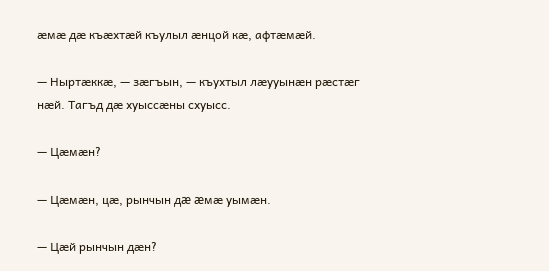æмæ дæ къæхтæй къулыл æнцой кæ, афтæмæй.

— Ныртæккæ, — зæгъын, — къухтыл лæууынæн рæстæг нæй. Тагъд дæ хуыссæны схуысс.

— Цæмæн?

— Цæмæн, цæ, рынчын дæ æмæ уымæн.

— Цæй рынчын дæн?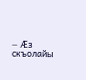— Æз скъолайы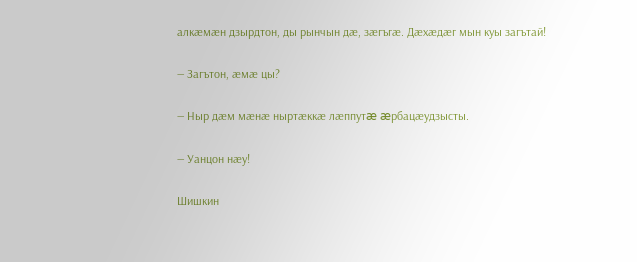алкæмæн дзырдтон, ды рынчын дæ, зæгъгæ. Дæхæдæг мын куы загътай!

— Загътон, æмæ цы?

— Ныр дæм мæнæ ныртæккæ лæппутæ æрбацæудзысты.

— Уанцон нæу!

Шишкин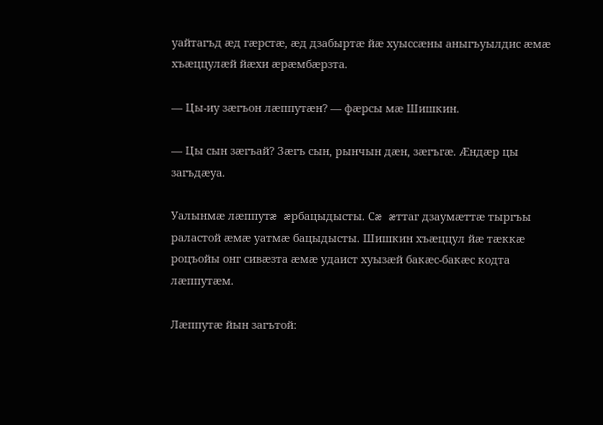уайтагъд æд гæрстæ, æд дзабыртæ йæ хуыссæны аныгъуылдис æмæ хъæццулæй йæхи æрæмбæрзта.

— Цы-иу зæгъон лæппутæн? — фæрсы мæ Шишкин.

— Цы сын зæгъай? Зæгъ сын, рынчын дæн, зæгъгæ. Æндæр цы загъдæуа.

Уалынмæ лæппутæ æрбацыдысты. Сæ æттаг дзаумæттæ тыргъы раластой æмæ уатмæ бацыдысты. Шишкин хъæццул йæ тæккæ роцъойы онг сивæзта æмæ удаист хуызæй бакæс-бакæс кодта лæппутæм.

Лæппутæ йын загътой: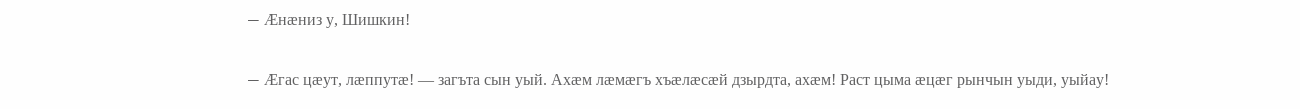— Æнæниз у, Шишкин!

— Æгас цæут, лæппутæ! — загъта сын уый. Ахæм лæмæгъ хъæлæсæй дзырдта, ахæм! Раст цыма æцæг рынчын уыди, уыйау!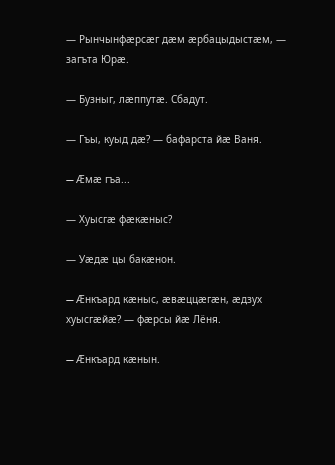— Рынчынфæрсæг дæм æрбацыдыстæм, — загъта Юрæ.

— Бузныг, лæппутæ. Сбадут.

— Гъы, куыд дæ? — бафарста йæ Ваня.

— Æмæ гъа...

— Хуысгæ фæкæныс?

— Уæдæ цы бакæнон.

— Æнкъард кæныс, æвæццæгæн, æдзух хуысгæйæ? — фæрсы йæ Лёня.

— Æнкъард кæнын.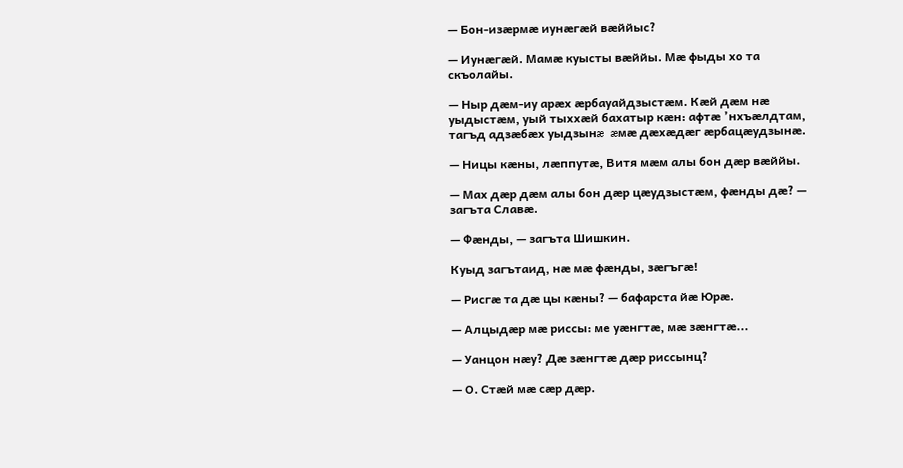— Бон-изæрмæ иунæгæй вæййыс?

— Иунæгæй. Мамæ куысты вæййы. Мæ фыды хо та скъолайы.

— Ныр дæм-иу арæх æрбауайдзыстæм. Кæй дæм нæ уыдыстæм, уый тыххæй бахатыр кæн: афтæ ’нхъæлдтам, тагъд адзæбæх уыдзынæ æмæ дæхæдæг æрбацæудзынæ.

— Ницы кæны, лæппутæ, Витя мæм алы бон дæр вæййы.

— Мах дæр дæм алы бон дæр цæудзыстæм, фæнды дæ? — загъта Славæ.

— Фæнды, — загъта Шишкин.

Куыд загътаид, нæ мæ фæнды, зæгъгæ!

— Рисгæ та дæ цы кæны? — бафарста йæ Юрæ.

— Алцыдæр мæ риссы: ме уæнгтæ, мæ зæнгтæ...

— Уанцон нæу? Дæ зæнгтæ дæр риссынц?

— О. Стæй мæ сæр дæр.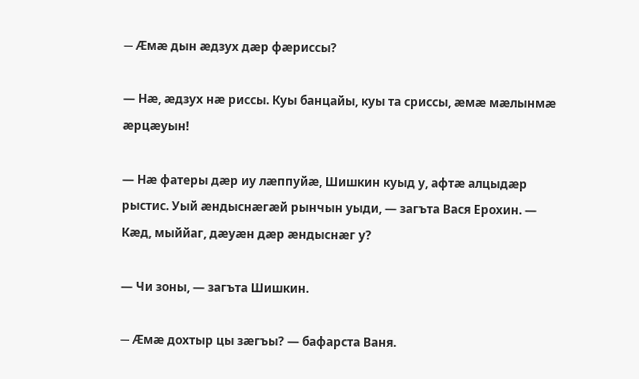— Æмæ дын æдзух дæр фæриссы?

— Нæ, æдзух нæ риссы. Куы банцайы, куы та сриссы, æмæ мæлынмæ æрцæуын!

— Нæ фатеры дæр иу лæппуйæ, Шишкин куыд у, афтæ алцыдæр рыстис. Уый æндыснæгæй рынчын уыди, — загъта Вася Ерохин. — Кæд, мыййаг, дæуæн дæр æндыснæг у?

— Чи зоны, — загъта Шишкин.

— Æмæ дохтыр цы зæгъы? — бафарста Ваня.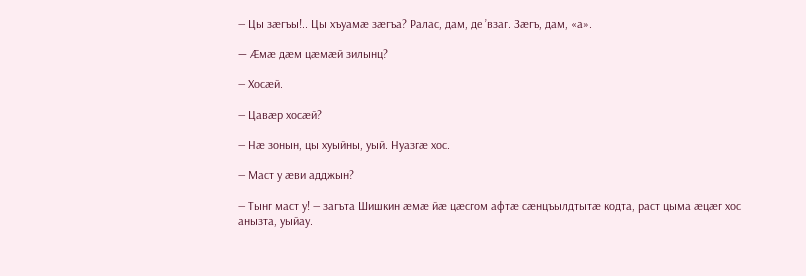— Цы зæгъы!.. Цы хъуамæ зæгъа? Ралас, дам, де ’взаг. Зæгъ, дам, «а».

— Æмæ дæм цæмæй зилынц?

— Хосæй.

— Цавæр хосæй?

— Нæ зонын, цы хуыйны, уый. Нуазгæ хос.

— Маст у æви адджын?

— Тынг маст у! — загъта Шишкин æмæ йæ цæсгом афтæ сæнцъылдтытæ кодта, раст цыма æцæг хос анызта, уыйау.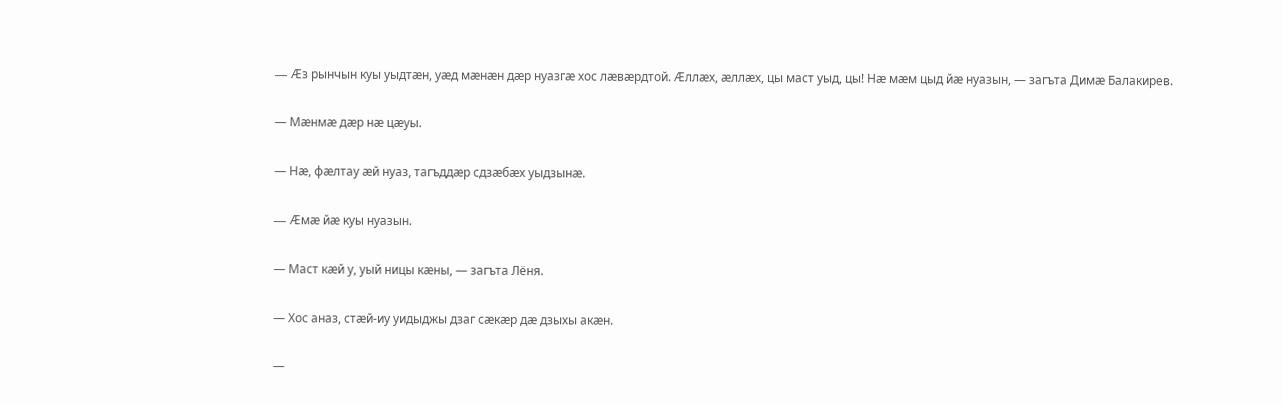— Æз рынчын куы уыдтæн, уæд мæнæн дæр нуазгæ хос лæвæрдтой. Æллæх, æллæх, цы маст уыд, цы! Нæ мæм цыд йæ нуазын, — загъта Димæ Балакирев.

— Мæнмæ дæр нæ цæуы.

— Нæ, фæлтау æй нуаз, тагъддæр сдзæбæх уыдзынæ.

— Æмæ йæ куы нуазын.

— Маст кæй у, уый ницы кæны, — загъта Лёня.

— Хос аназ, стæй-иу уидыджы дзаг сæкæр дæ дзыхы акæн.

—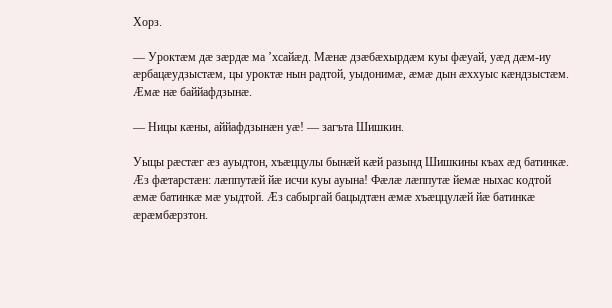Хорз.

— Уроктæм дæ зæрдæ ма ’хсайæд. Мæнæ дзæбæхырдæм куы фæуай, уæд дæм-иу æрбацæудзыстæм, цы уроктæ нын радтой, уыдонимæ, æмæ дын æххуыс кæндзыстæм. Æмæ нæ баййафдзынæ.

— Ницы кæны, аййафдзынæн уæ! — загъта Шишкин.

Уыцы рæстæг æз ауыдтон, хъæццулы бынæй кæй разынд Шишкины къах æд батинкæ. Æз фæтарстæн: лæппутæй йæ исчи куы ауына! Фæлæ лæппутæ йемæ ныхас кодтой æмæ батинкæ мæ уыдтой. Æз сабыргай бацыдтæн æмæ хъæццулæй йæ батинкæ æрæмбæрзтон.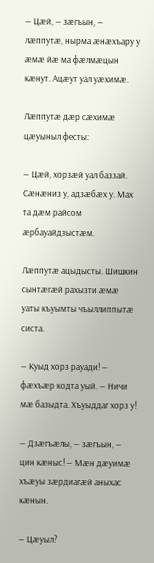— Цæй, — зæгъын, — лæппутæ, нырма æнæхъару у æмæ йæ ма фæлмæцын кæнут. Ацæут уал уæхимæ.

Лæппутæ дæр сæхимæ цæуыныл фесты:

— Цæй, хорзæй уал баззай. Сæнæниз у, адзæбæх у. Мах та дæм райсом æрбауайдзыстæм.

Лæппутæ ацыдысты. Шишкин сынтæгæй рахызти æмæ уаты къуымты чъыллиппытæ систа.

— Куыд хорз рауади! — фæхъæр кодта уый. — Ничи мæ базыдта. Хъуыддаг хорз у!

— Дзæгъæлы, — зæгъын, — цин кæныс! — Мæн дæуимæ хъæуы зæрдиагæй аныхас кæнын.

— Цæуыл?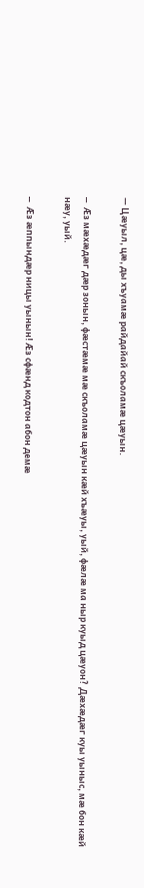— Цæуыл, цæ, ды хъуамæ райдайай скъоламæ цæуын.

— Æз мæхæдæг дæр зонын, фæстæмæ мæ скъоламæ цæуын кæй хъæуы, уый, фæлæ ма ныр куыд цæуон? Дæхæдæг куы уыныс, мæ бон кæй нæу, уый.

— Æз æппындæр ницы уынын! Æз сфæнд кодтон абон демæ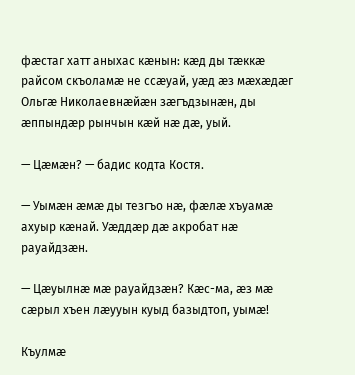фæстаг хатт аныхас кæнын: кæд ды тæккæ райсом скъоламæ не ссæуай, уæд æз мæхæдæг Ольгæ Николаевнæйæн зæгъдзынæн, ды æппындæр рынчын кæй нæ дæ, уый.

— Цæмæн? — бадис кодта Костя.

— Уымæн æмæ ды тезгъо нæ, фæлæ хъуамæ ахуыр кæнай. Уæддæр дæ акробат нæ рауайдзæн.

— Цæуылнæ мæ рауайдзæн? Кæс-ма, æз мæ сæрыл хъен лæууын куыд базыдтоп, уымæ!

Къулмæ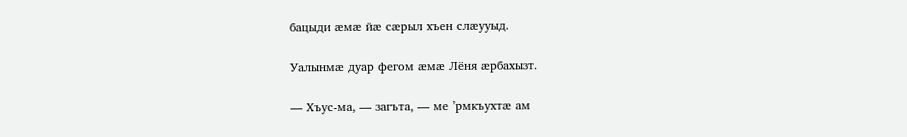бацыди æмæ йæ сæрыл хъен слæууыд.

Уалынмæ дуар фегом æмæ Лёня æрбахызт.

— Хъус-ма, — загъта, — ме ’рмкъухтæ ам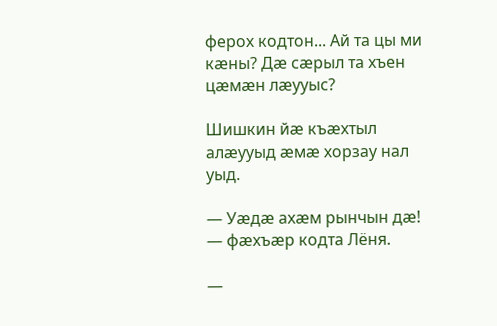ферох кодтон... Ай та цы ми кæны? Дæ сæрыл та хъен цæмæн лæууыс?

Шишкин йæ къæхтыл алæууыд æмæ хорзау нал уыд.

— Уæдæ ахæм рынчын дæ! — фæхъæр кодта Лёня.

—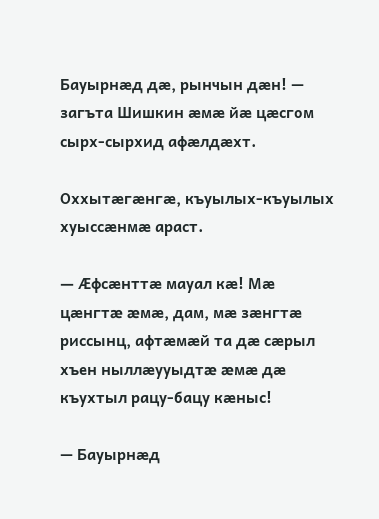Бауырнæд дæ, рынчын дæн! — загъта Шишкин æмæ йæ цæсгом сырх-сырхид афæлдæхт.

Оххытæгæнгæ, къуылых-къуылых хуыссæнмæ араст.

— Æфсæнттæ мауал кæ! Мæ цæнгтæ æмæ, дам, мæ зæнгтæ риссынц, афтæмæй та дæ сæрыл хъен ныллæууыдтæ æмæ дæ къухтыл рацу-бацу кæныс!

— Бауырнæд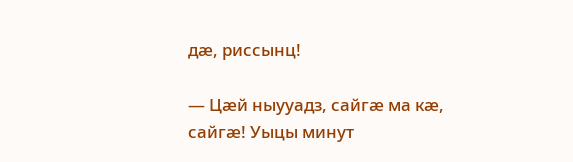дæ, риссынц!

— Цæй ныууадз, сайгæ ма кæ, сайгæ! Уыцы минут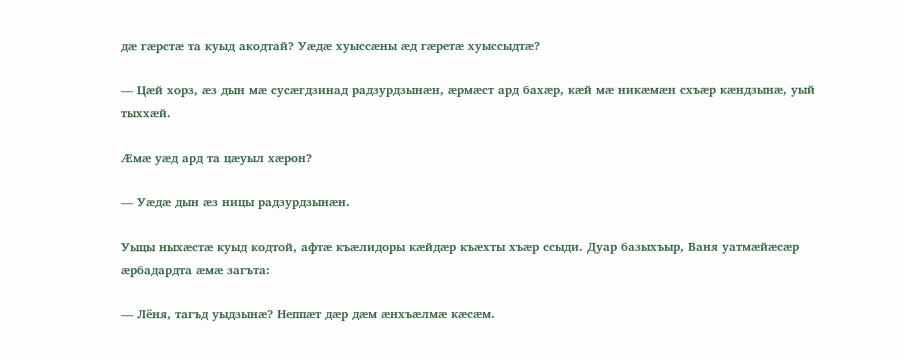дæ гæрстæ та куыд акодтай? Уæдæ хуыссæны æд гæретæ хуыссыдтæ?

— Цæй хорз, æз дын мæ сусæгдзинад радзурдзынæн, æрмæст ард бахæр, кæй мæ никæмæн схъæр кæндзынæ, уый тыххæй.

Æмæ уæд ард та цæуыл хæрон?

— Уæдæ дын æз ницы радзурдзынæн.

Уыцы ныхæстæ куыд кодтой, афтæ къæлидоры кæйдæр къæхты хъæр ссыди. Дуар базыхъыр, Ваня уатмæйæсæр æрбадардта æмæ загъта:

— Лёня, тагъд уыдзынæ? Неппæт дæр дæм æнхъæлмæ кæсæм.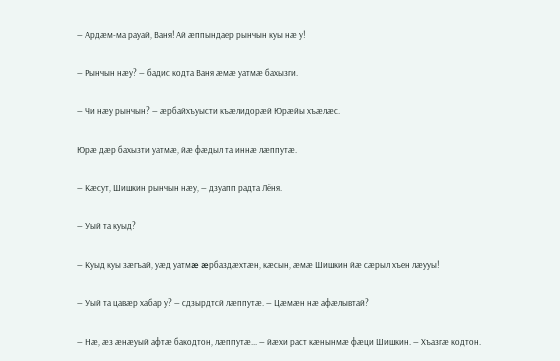— Ардæм-ма рауай, Ваня! Ай æппындаер рынчын куы нæ у!

— Рынчын нæу? — бадис кодта Ваня æмæ уатмæ бахызги.

— Чи нæу рынчын? — æрбайхъуысти къæлидорæй Юрæйы хъæлæс.

Юрæ дæр бахызти уатмæ, йæ фæдыл та иннæ лæппутæ.

— Кæсут, Шишкин рынчын нæу, — дзуапп радта Лёня.

— Уый та куыд?

— Куыд куы зæгъай, уæд уатмæ æрбаздæхтæн, кæсын, æмæ Шишкин йæ сæрыл хъен лæууы!

— Уый та цавæр хабар у? — сдзырдтсй лæппутæ. — Цæмæн нæ афæлывтай?

— Нæ, æз æнæуый афтæ бакодтон, лæппутæ... — йæхи раст кæнынмæ фæци Шишкин. — Хъазгæ кодтон.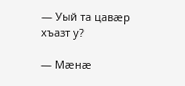— Уый та цавæр хъазт у?

— Мæнæ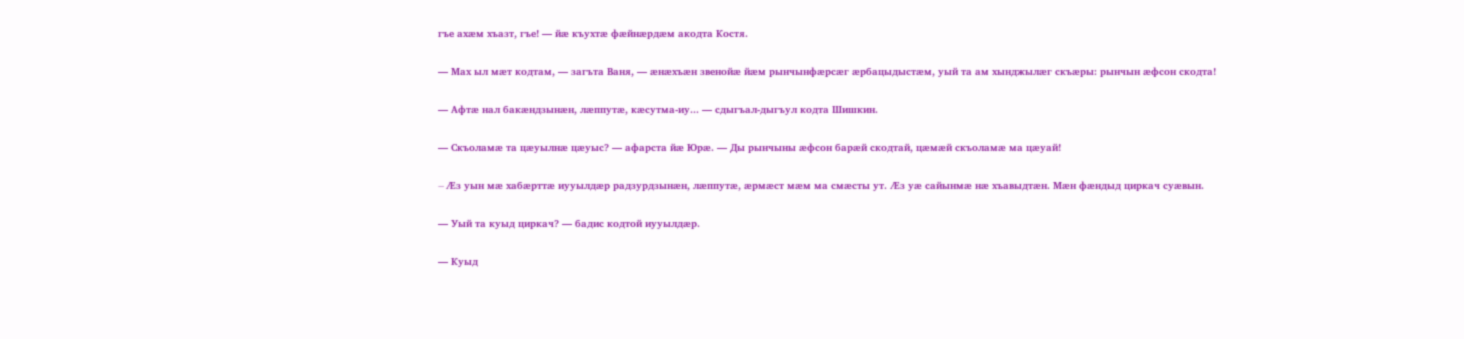гъе ахæм хъазт, гъе! — йæ къухтæ фæйнæрдæм акодта Костя.

— Мах ыл мæт кодтам, — загъта Ваня, — æнæхъæн звенойæ йæм рынчынфæрсæг æрбацыдыстæм, уый та ам хынджылæг скъæры: рынчын æфсон скодта!

— Афтæ нал бакæндзынæн, лæппутæ, кæсутма-иу... — сдыгъал-дыгъул кодта Шишкин.

— Скъоламæ та цæуылнæ цæуыс? — афарста йæ Юрæ. — Ды рынчыны æфсон барæй скодтай, цæмæй скъоламæ ма цæуай!

— Æз уын мæ хабæрттæ иууылдæр радзурдзынæн, лæппутæ, æрмæст мæм ма смæсты ут. Æз уæ сайынмæ нæ хъавыдтæн. Мæн фæндыд циркач суæвын.

— Уый та куыд циркач? — бадис кодтой иууылдæр.

— Куыд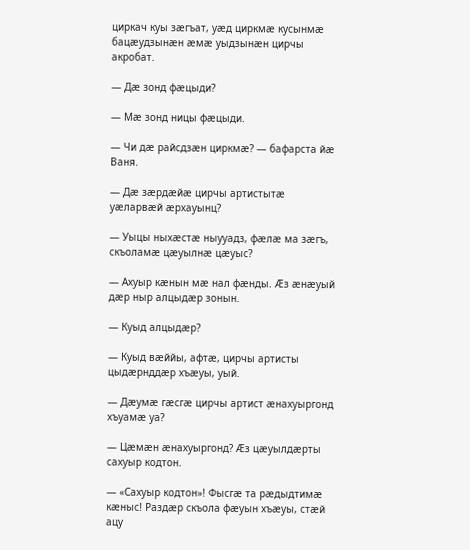циркач куы зæгъат, уæд циркмæ кусынмæ бацæудзынæн æмæ уыдзынæн цирчы акробат.

— Дæ зонд фæцыди?

— Мæ зонд ницы фæцыди.

— Чи дæ райсдзæн циркмæ? — бафарста йæ Ваня.

— Дæ зæрдæйæ цирчы артистытæ уæларвæй æрхауынц?

— Уыцы ныхæстæ ныууадз, фæлæ ма зæгъ, скъоламæ цæуылнæ цæуыс?

— Ахуыр кæнын мæ нал фæнды. Æз æнæуый дæр ныр алцыдæр зонын.

— Куыд алцыдæр?

— Куыд вæййы, афтæ, цирчы артисты цыдæрнддæр хъæуы, уый.

— Дæумæ гæсгæ цирчы артист æнахуыргонд хъуамæ уа?

— Цæмæн æнахуыргонд? Æз цæуылдæрты сахуыр кодтон.

— «Сахуыр кодтон»! Фысгæ та рæдыдтимæ кæныс! Раздæр скъола фæуын хъæуы, стæй ацу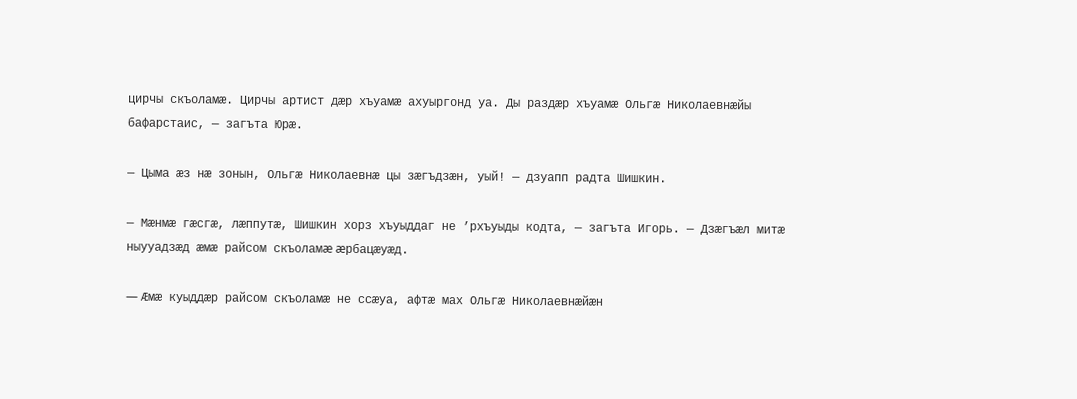цирчы скъоламæ. Цирчы артист дæр хъуамæ ахуыргонд уа. Ды раздæр хъуамæ Ольгæ Николаевнæйы бафарстаис, — загъта Юрæ.

— Цыма æз нæ зонын, Ольгæ Николаевнæ цы зæгъдзæн, уый! — дзуапп радта Шишкин.

— Мæнмæ гæсгæ, лæппутæ, Шишкин хорз хъуыддаг не ’рхъуыды кодта, — загъта Игорь. — Дзæгъæл митæ ныууадзæд æмæ райсом скъоламæ æрбацæуæд.

— Æмæ куыддæр райсом скъоламæ не ссæуа, афтæ мах Ольгæ Николаевнæйæн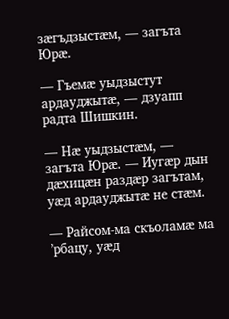зæгъдзыстæм, — загъта Юрæ.

— Гъемæ уыдзыстут ардауджытæ, — дзуапп радта Шишкин.

— Нæ уыдзыстæм, — загъта Юрæ. — Иугæр дын дæхицæн раздæр загътам, уæд ардауджытæ не стæм.

— Райсом-ма скъоламæ ма ’рбацу, уæд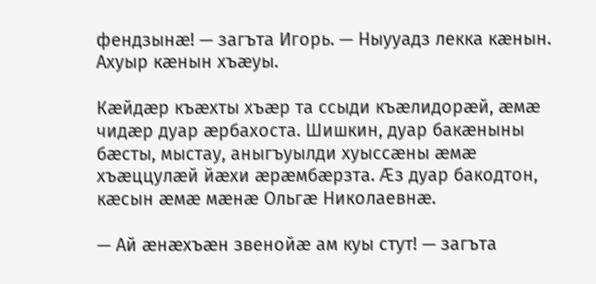фендзынæ! — загъта Игорь. — Ныууадз лекка кæнын. Ахуыр кæнын хъæуы.

Кæйдæр къæхты хъæр та ссыди къæлидорæй, æмæ чидæр дуар æрбахоста. Шишкин, дуар бакæныны бæсты, мыстау, аныгъуылди хуыссæны æмæ хъæццулæй йæхи æрæмбæрзта. Æз дуар бакодтон, кæсын æмæ мæнæ Ольгæ Николаевнæ.

— Ай æнæхъæн звенойæ ам куы стут! — загъта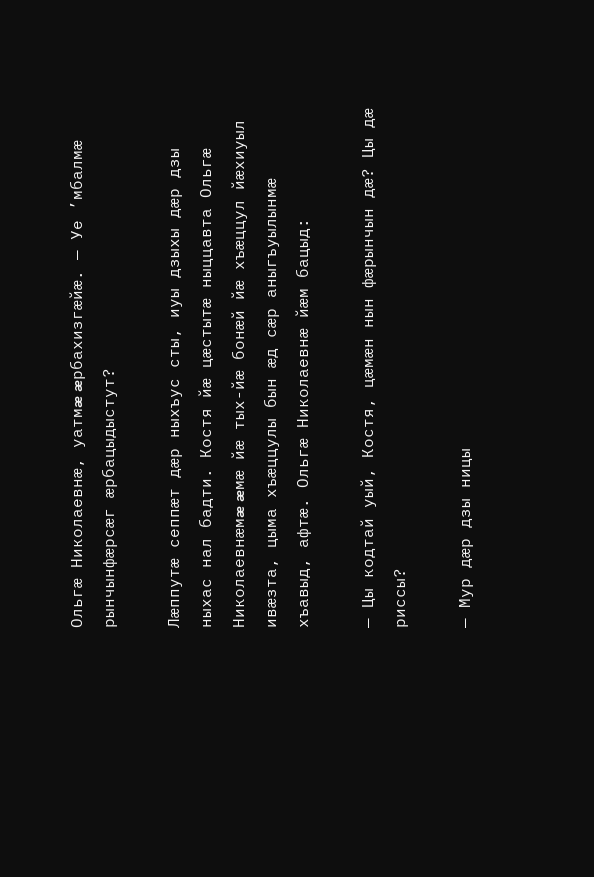Ольгæ Николаевнæ, уатмæ æрбахизгæйæ. — Уе ’мбалмæ рынчынфæрсæг æрбацыдыстут?

Лæппутæ сеппæт дæр ныхъус сты, иуы дзыхы дæр дзы ныхас нал бадти. Костя йæ цæстытæ ныццавта Ольгæ Николаевнæмæ æмæ йæ тых-йæ бонæй йæ хъæццул йæхиуыл ивæзта, цыма хъæццулы бын æд сæр аныгъуылынмæ хъавыд, афтæ. Ольгæ Николаевнæ йæм бацыд:

— Цы кодтай уый, Костя, цæмæн нын фæрынчын дæ? Цы дæ риссы?

— Мур дæр дзы ницы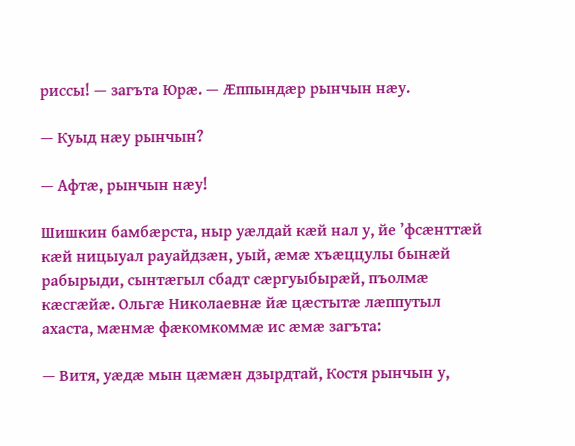риссы! — загъта Юрæ. — Æппындæр рынчын нæу.

— Куыд нæу рынчын?

— Афтæ, рынчын нæу!

Шишкин бамбæрста, ныр уæлдай кæй нал у, йе ’фсæнттæй кæй ницыуал рауайдзæн, уый, æмæ хъæццулы бынæй рабырыди, сынтæгыл сбадт сæргуыбырæй, пъолмæ кæсгæйæ. Ольгæ Николаевнæ йæ цæстытæ лæппутыл ахаста, мæнмæ фæкомкоммæ ис æмæ загъта:

— Витя, уæдæ мын цæмæн дзырдтай, Костя рынчын у,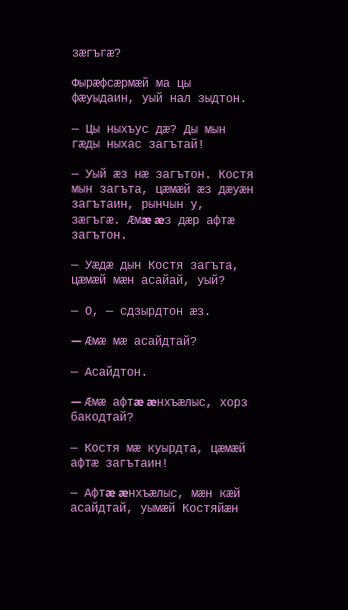зæгъгæ?

Фырæфсæрмæй ма цы фæуыдаин, уый нал зыдтон.

— Цы ныхъус дæ? Ды мын гæды ныхас загътай!

— Уый æз нæ загътон. Костя мын загъта, цæмæй æз дæуæн загътаин, рынчын у, зæгъгæ. Æмæ æз дæр афтæ загътон.

— Уæдæ дын Костя загъта, цæмæй мæн асайай, уый?

— О, — сдзырдтон æз.

— Æмæ мæ асайдтай?

— Асайдтон.

— Æмæ афтæ æнхъæлыс, хорз бакодтай?

— Костя мæ куырдта, цæмæй афтæ загътаин!

— Афтæ æнхъæлыс, мæн кæй асайдтай, уымæй Костяйæн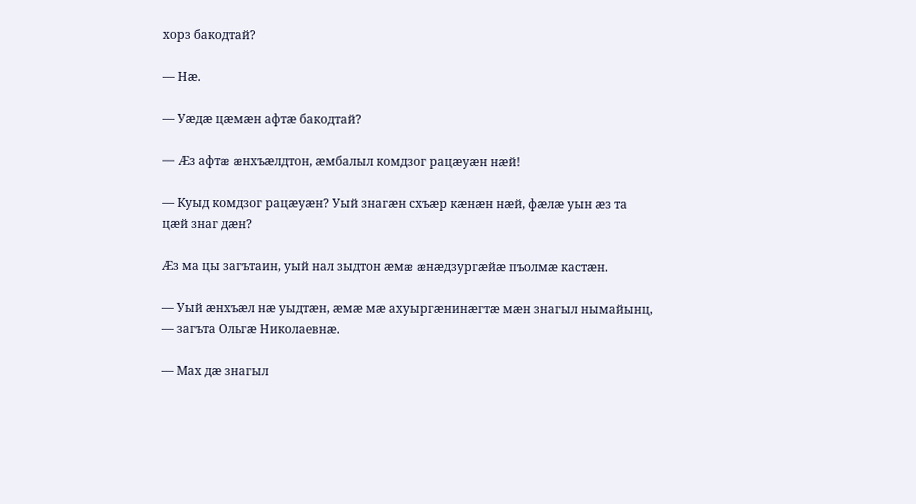хорз бакодтай?

— Нæ.

— Уæдæ цæмæн афтæ бакодтай?

— Æз афтæ æнхъæлдтон, æмбалыл комдзог рацæуæн нæй!

— Куыд комдзог рацæуæн? Уый знагæн схъæр кæнæн нæй, фæлæ уын æз та цæй знаг дæн?

Æз ма цы загътаин, уый нал зыдтон æмæ æнæдзургæйæ пъолмæ кастæн.

— Уый æнхъæл нæ уыдтæн, æмæ мæ ахуыргæнинæгтæ мæн знагыл нымайынц, — загъта Ольгæ Николаевнæ.

— Мах дæ знагыл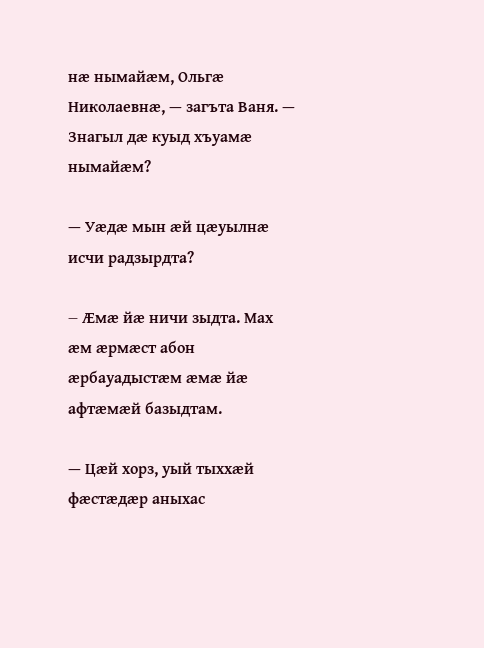нæ нымайæм, Ольгæ Николаевнæ, — загъта Ваня. — Знагыл дæ куыд хъуамæ нымайæм?

— Уæдæ мын æй цæуылнæ исчи радзырдта?

— Æмæ йæ ничи зыдта. Мах æм æрмæст абон æрбауадыстæм æмæ йæ афтæмæй базыдтам.

— Цæй хорз, уый тыххæй фæстæдæр аныхас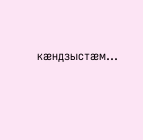кæндзыстæм...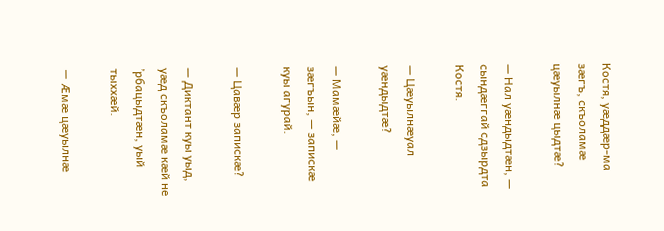Костя, уæддæр-ма зæгъ, скъоламæ цæуылнæ цыдтæ?

— Нал уæндыдтæн, — сындæггай сдзырдта Костя.

— Цæуылнæуал уæндыдтæ?

— Мамæйæ, — зæгъын, — запискæ куы агурай.

— Цавæр запискæ?

— Диктант куы уыд, уæд скъоламæ кæй не ’рбацыдтæн, уый тыххæй.

— Æмæ цæуылнæ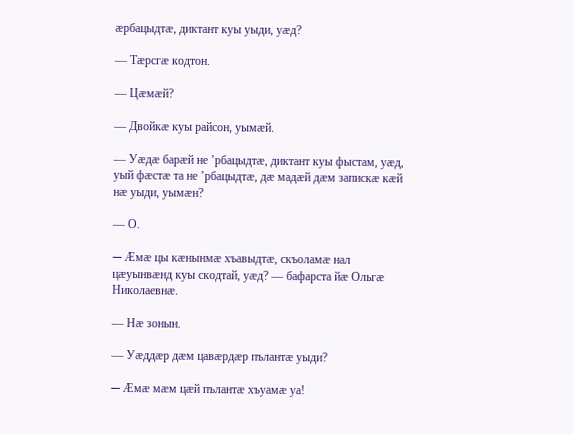æрбацыдтæ, диктант куы уыди, уæд?

— Тæрсгæ кодтон.

— Цæмæй?

— Двойкæ куы райсон, уымæй.

— Уæдæ барæй не ’рбацыдтæ, диктант куы фыстам, уæд, уый фæстæ та не ’рбацыдтæ, дæ мадæй дæм запискæ кæй нæ уыди, уымæн?

— О.

— Æмæ цы кæнынмæ хъавыдтæ, скъоламæ нал цæуынвæнд куы скодтай, уæд? — бафарста йæ Ольгæ Николаевнæ.

— Нæ зонын.

— Уæддæр дæм цавæрдæр пълантæ уыди?

— Æмæ мæм цæй пълантæ хъуамæ уа!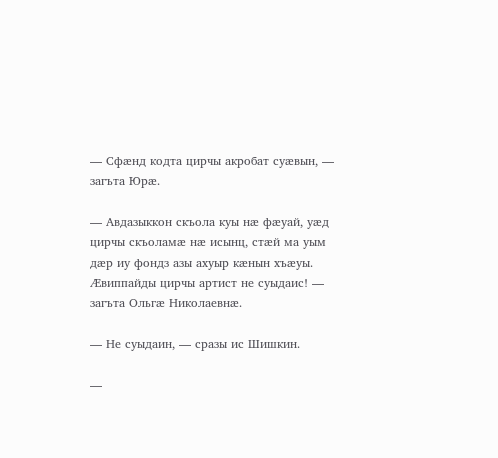— Сфæнд кодта цирчы акробат суæвын, — загъта Юрæ.

— Авдазыккон скъола куы нæ фæуай, уæд цирчы скъоламæ нæ исынц, стæй ма уым дæр иу фондз азы ахуыр кæнын хъæуы. Æвиппайды цирчы артист не суыдаис! — загъта Ольгæ Николаевнæ.

— Не суыдаин, — сразы ис Шишкин.

—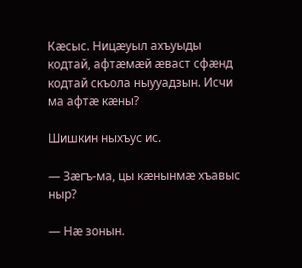Кæсыс. Ницæуыл ахъуыды кодтай, афтæмæй æваст сфæнд кодтай скъола ныууадзын. Исчи ма афтæ кæны?

Шишкин ныхъус ис.

— Зæгъ-ма, цы кæнынмæ хъавыс ныр?

— Нæ зонын.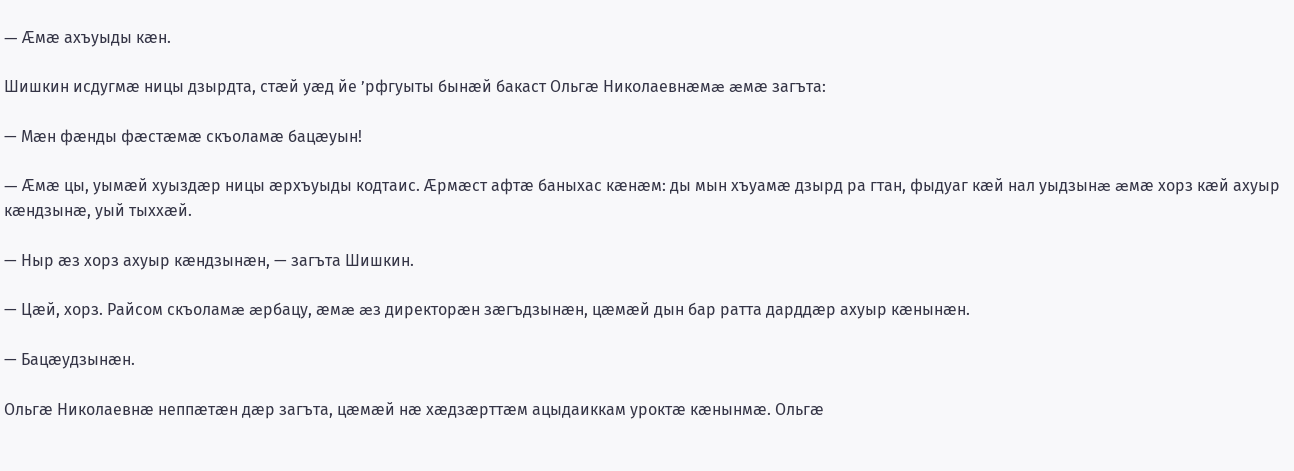— Æмæ ахъуыды кæн.

Шишкин исдугмæ ницы дзырдта, стæй уæд йе ’рфгуыты бынæй бакаст Ольгæ Николаевнæмæ æмæ загъта:

— Мæн фæнды фæстæмæ скъоламæ бацæуын!

— Æмæ цы, уымæй хуыздæр ницы æрхъуыды кодтаис. Æрмæст афтæ баныхас кæнæм: ды мын хъуамæ дзырд ра гтан, фыдуаг кæй нал уыдзынæ æмæ хорз кæй ахуыр кæндзынæ, уый тыххæй.

— Ныр æз хорз ахуыр кæндзынæн, — загъта Шишкин.

— Цæй, хорз. Райсом скъоламæ æрбацу, æмæ æз директорæн зæгъдзынæн, цæмæй дын бар ратта дарддæр ахуыр кæнынæн.

— Бацæудзынæн.

Ольгæ Николаевнæ неппæтæн дæр загъта, цæмæй нæ хæдзæрттæм ацыдаиккам уроктæ кæнынмæ. Ольгæ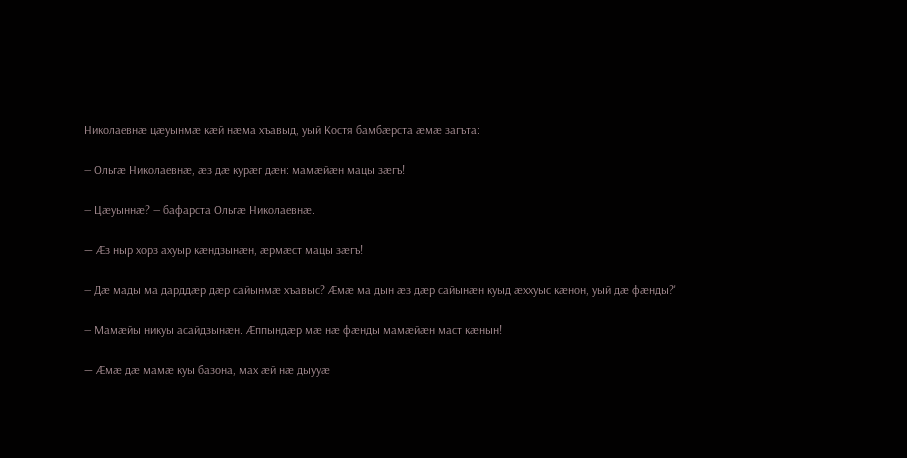Николаевнæ цæуынмæ кæй нæма хъавыд, уый Костя бамбæрста æмæ загъта:

— Ольгæ Николаевнæ, æз дæ курæг дæн: мамæйæн мацы зæгъ!

— Цæуыннæ? — бафарста Ольгæ Николаевнæ.

— Æз ныр хорз ахуыр кæндзынæн, æрмæст мацы зæгъ!

— Дæ мады ма дарддæр дæр сайынмæ хъавыс? Æмæ ма дын æз дæр сайынæн куыд æххуыс кæнон, уый дæ фæнды?'

— Мамæйы никуы асайдзынæн. Æппындæр мæ нæ фæнды мамæйæн маст кæнын!

— Æмæ дæ мамæ куы базона, мах æй нæ дыууæ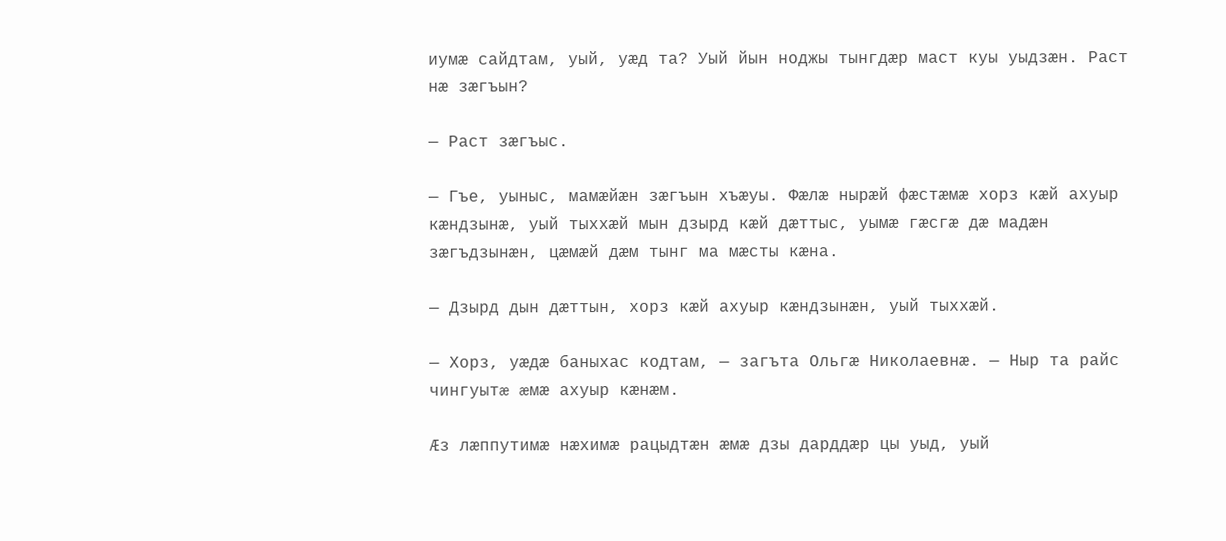иумæ сайдтам, уый, уæд та? Уый йын ноджы тынгдæр маст куы уыдзæн. Раст нæ зæгъын?

— Раст зæгъыс.

— Гъе, уыныс, мамæйæн зæгъын хъæуы. Фæлæ нырæй фæстæмæ хорз кæй ахуыр кæндзынæ, уый тыххæй мын дзырд кæй дæттыс, уымæ гæсгæ дæ мадæн зæгъдзынæн, цæмæй дæм тынг ма мæсты кæна.

— Дзырд дын дæттын, хорз кæй ахуыр кæндзынæн, уый тыххæй.

— Хорз, уæдæ баныхас кодтам, — загъта Ольгæ Николаевнæ. — Ныр та райс чингуытæ æмæ ахуыр кæнæм.

Æз лæппутимæ нæхимæ рацыдтæн æмæ дзы дарддæр цы уыд, уый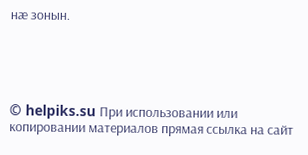нæ зонын.





© helpiks.su При использовании или копировании материалов прямая ссылка на сайт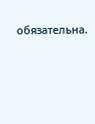обязательна.